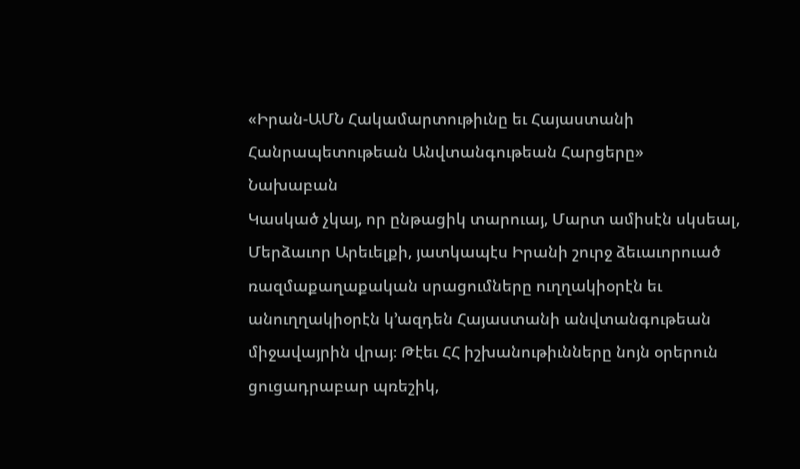«Իրան-ԱՄՆ Հակամարտութիւնը եւ Հայաստանի Հանրապետութեան Անվտանգութեան Հարցերը»
Նախաբան
Կասկած չկայ, որ ընթացիկ տարուայ, Մարտ ամիսէն սկսեալ, Մերձաւոր Արեւելքի, յատկապէս Իրանի շուրջ ձեւաւորուած ռազմաքաղաքական սրացումները ուղղակիօրէն եւ անուղղակիօրէն կ’ազդեն Հայաստանի անվտանգութեան միջավայրին վրայ։ Թէեւ ՀՀ իշխանութիւնները նոյն օրերուն ցուցադրաբար պռեշիկ,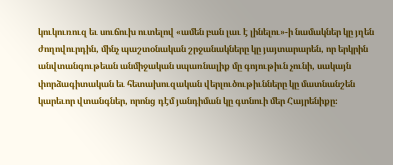կուկուռուզ եւ սուճուխ ուտելով «ամեն բան լաւ է լինելու»-ի նամակներ կը յղեն ժողովուրդին, մինչ պաշտօնական շրջանակները կը յայտարարեն, որ երկրին անվտանգութեան անմիջական սպառնալիք մը գոյութիւն չունի, սակայն փորձագիտական եւ հետախուզական վերլուծութիւնները կը մատնանշեն կարեւոր վտանգներ, որոնց դէմ յանդիման կը գտնուի մեր Հայրենիքը։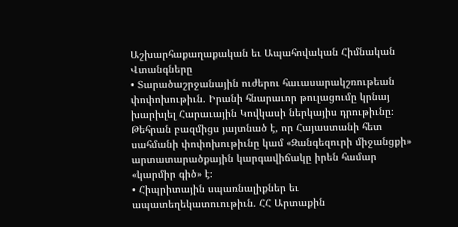Աշխարհաքաղաքական եւ Ապահովական Հիմնական Վտանգները
• Տարածաշրջանային ուժերու հաւասարակշռութեան փոփոխութիւն. Իրանի հնարաւոր թուլացումը կրնայ խարխլել Հարաւային Կովկասի ներկայիս դրութիւնը։ Թեհրան բազմիցս յայտնած է, որ Հայաստանի հետ սահմանի փոփոխութիւնը կամ «Զանգեզուրի միջանցքի» արտատարածքային կարգավիճակը իրեն համար «կարմիր գիծ» է։
• Հիպրիտային սպառնալիքներ եւ ապատեղեկատուութիւն. ՀՀ Արտաքին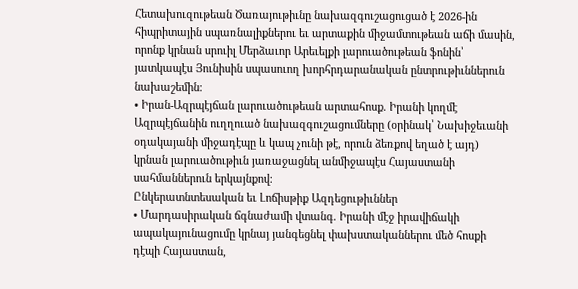Հետախուզութեան Ծառայութիւնը նախազգուշացուցած է 2026-ին հիպրիտային սպառնալիքներու եւ արտաքին միջամտութեան աճի մասին, որոնք կրնան սրուիլ Մերձաւոր Արեւելքի լարուածութեան ֆոնին՝ յատկապէս Յունիսին սպասուող խորհրդարանական ընտրութիւններուն նախաշեմին։
• Իրան-Ազրպէյճան լարուածութեան արտահոսք. Իրանի կողմէ Ազրպէյճանին ուղղուած նախազգուշացումները (օրինակ՝ Նախիջեւանի օդակայանի միջադէպը և կապ չունի թէ, որուն ձեռքով եղած է այդ) կրնան լարուածութիւն յառաջացնել անմիջապէս Հայաստանի սահմաններուն երկայնքով։
Ընկերատնտեսական եւ Լոճիսթիք Ազդեցութիւններ
• Մարդասիրական ճգնաժամի վտանգ. Իրանի մէջ իրավիճակի ապակայունացումը կրնայ յանգեցնել փախստականներու մեծ հոսքի դէպի Հայաստան,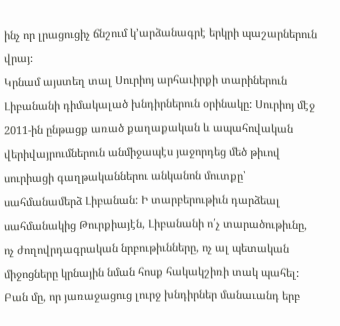ինչ որ լրացուցիչ ճնշում կ’արձանագրէ երկրի պաշարներուն վրայ։
Կրնամ այստեղ տալ Սուրիոյ արհաւիրքի տարիներուն Լիբանանի դիմակալած խնդիրներուն օրինակը: Սուրիոյ մէջ 2011-ին ընթացք առած քաղաքական և ապահովական վերիվայրումներուն անմիջապէս յաջորդեց մեծ թիւով սուրիացի գաղթականներու անկանոն մուտքը՝ սահմանամերձ Լիբանան: Ի տարբերութիւն դարձեալ սահմանակից Թուրքիայէն, Լիբանանի ո՛չ տարածութիւնը, ոչ ժողովրդագրական նրբութիւնները, ոչ ալ պետական միջոցները կրնային նման հոսք հակակշիռի տակ պահել: Բան մը, որ յառաջացուց լուրջ խնդիրներ մանաւանդ երբ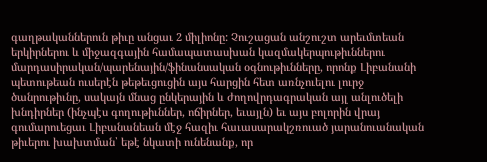գաղթականներուն թիւը անցաւ 2 միլիոնը: Չուշացան անշուշտ արեւմտեան երկիրներու և միջազգային համապատասխան կազմակերպութիւններու մարդասիրական/պարենային/ֆինանսական օգնութիւնները, որոնք Լիբանանի պետութեան ուսերէն թեթեւցուցին այս հարցին հետ առնչուելու լուրջ ծանրութիւնը, սակայն մնաց ընկերային և ժողովրդագրական այլ անլուծելի խնդիրներ (ինչպէս գողութիւններ, ոճիրներ, եւայլն) եւ այս բոլորին վրայ գումարուեցաւ Լիբանանեան մէջ հազիւ հաւասարակշռուած յարանուանական թիւերու խախտման՝ եթէ նկատի ունենանք, որ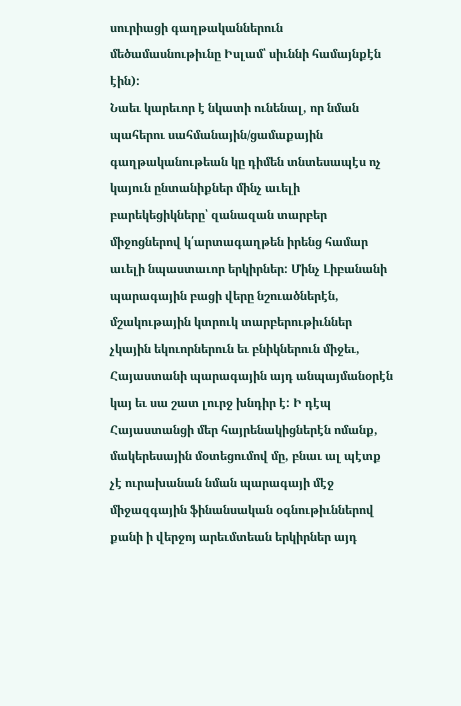սուրիացի գաղթականներուն մեծամասնութիւնը Իսլամ՝ սիւննի համայնքէն էին):
Նաեւ կարեւոր է նկատի ունենալ, որ նման պահերու սահմանային/ցամաքային գաղթականութեան կը դիմեն տնտեսապէս ոչ կայուն ընտանիքներ մինչ աւելի բարեկեցիկները՝ զանազան տարբեր միջոցներով կ՛արտագաղթեն իրենց համար աւելի նպաստաւոր երկիրներ: Մինչ Լիբանանի պարագային բացի վերը նշուածներէն, մշակութային կտրուկ տարբերութիւններ չկային եկուորներուն եւ բնիկներուն միջեւ, Հայաստանի պարագային այդ անպայմանօրէն կայ եւ սա շատ լուրջ խնդիր է: Ի դէպ Հայաստանցի մեր հայրենակիցներէն ոմանք, մակերեսային մօտեցումով մը, բնաւ ալ պէտք չէ ուրախանան նման պարագայի մէջ միջազգային ֆինանսական օգնութիւններով քանի ի վերջոյ արեւմտեան երկիրներ այդ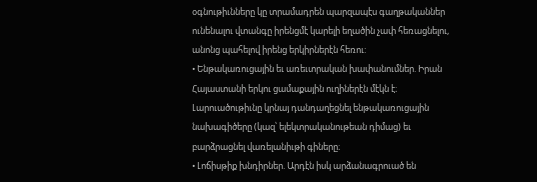օգնութիւնները կը տրամադրեն պարզապէս գաղթականներ ունենալու վտանգը իրենցմէ կարելի եղածին չափ հեռացնելու, անոնց պահելով իրենց երկիրներէն հեռու:
• Ենթակառուցային եւ առեւտրական խափանումներ. Իրան Հայաստանի երկու ցամաքային ուղիներէն մէկն է։ Լարուածութիւնը կրնայ դանդաղեցնել ենթակառուցային նախագիծերը (կազ՝ ելեկտրականութեան դիմաց) եւ բարձրացնել վառելանիւթի գիները։
• Լոճիսթիք խնդիրներ. Արդէն իսկ արձանագրուած են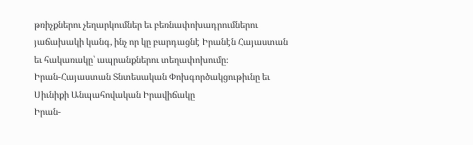թռիչքներու չեղարկումներ եւ բեռնափոխադրումներու յաճախակի կանգ, ինչ որ կը բարդացնէ Իրանէն Հայաստան եւ հակառակը՝ ապրանքներու տեղափոխումը։
Իրան-Հայաստան Տնտեսական Փոխգործակցութիւնը եւ Սիւնիքի Անպահովական Իրավիճակը
Իրան-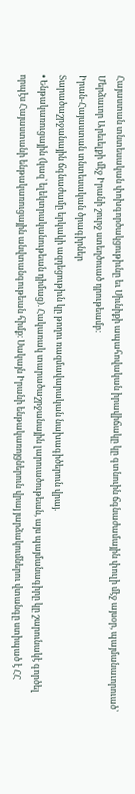Հայաստան տնտեսական փոխգործակցութիւնը եւ Սիւնիքի ապահովական իրավիճակը կը գտնուին ճգնաժամային փուլի մէջ այսօր, պայմանաւորուած՝ Մերձաւոր Արեւելքի մէջ Իրանի շուրջ ստեղծուած դրութեամբ։
Իրան-Հայաստան տնտեսական ծրագիրներ
Տարածաշրջանային ճգնաժամը երկակի ազդեցութիւն կը թողու ռազմավարական նախագիծերուն վրայ.
• Ենթակառուցային (կազ՝ ելեկտրականութեան դիմաց). Հակառակ տարածաշրջանային լարուածութեան, այս պայմանագիրը կը շարունակէ գործել որպէս Հայաստանի ենթակառուցային անվտանգութեան հիմք։ Սակայն Իրանի ենթակառոյցներուն վրայ յարձակումներու վտանգը ստիպած է ՀՀ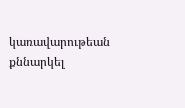կառավարութեան քննարկել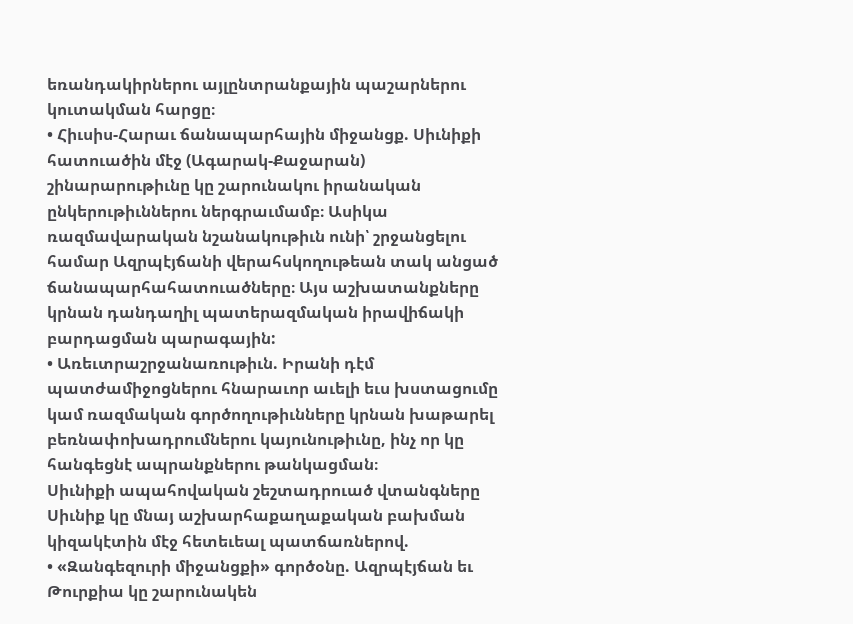եռանդակիրներու այլընտրանքային պաշարներու կուտակման հարցը։
• Հիւսիս-Հարաւ ճանապարհային միջանցք. Սիւնիքի հատուածին մէջ (Ագարակ-Քաջարան) շինարարութիւնը կը շարունակու իրանական ընկերութիւններու ներգրաւմամբ։ Ասիկա ռազմավարական նշանակութիւն ունի՝ շրջանցելու համար Ազրպէյճանի վերահսկողութեան տակ անցած ճանապարհահատուածները։ Այս աշխատանքները կրնան դանդաղիլ պատերազմական իրավիճակի բարդացման պարագային:
• Առեւտրաշրջանառութիւն. Իրանի դէմ պատժամիջոցներու հնարաւոր աւելի եւս խստացումը կամ ռազմական գործողութիւնները կրնան խաթարել բեռնափոխադրումներու կայունութիւնը, ինչ որ կը հանգեցնէ ապրանքներու թանկացման։
Սիւնիքի ապահովական շեշտադրուած վտանգները
Սիւնիք կը մնայ աշխարհաքաղաքական բախման կիզակէտին մէջ հետեւեալ պատճառներով.
• «Զանգեզուրի միջանցքի» գործօնը. Ազրպէյճան եւ Թուրքիա կը շարունակեն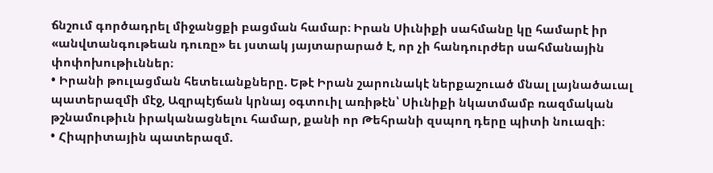ճնշում գործադրել միջանցքի բացման համար։ Իրան Սիւնիքի սահմանը կը համարէ իր «անվտանգութեան դուռը» եւ յստակ յայտարարած է, որ չի հանդուրժեր սահմանային փոփոխութիւններ։
• Իրանի թուլացման հետեւանքները. Եթէ Իրան շարունակէ ներքաշուած մնալ լայնածաւալ պատերազմի մէջ, Ազրպէյճան կրնայ օգտուիլ առիթէն՝ Սիւնիքի նկատմամբ ռազմական թշնամութիւն իրականացնելու համար, քանի որ Թեհրանի զսպող դերը պիտի նուազի։
• Հիպրիտային պատերազմ.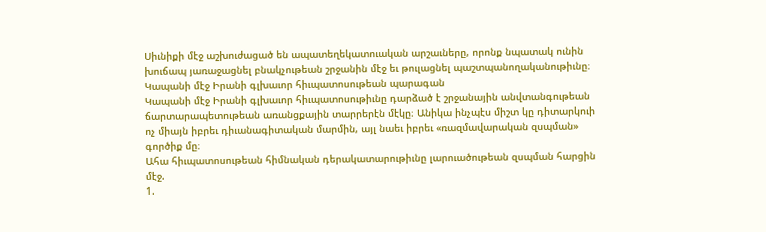Սիւնիքի մէջ աշխուժացած են ապատեղեկատուական արշաւները, որոնք նպատակ ունին խուճապ յառաջացնել բնակչութեան շրջանին մէջ եւ թուլացնել պաշտպանողականութիւնը։
Կապանի մէջ Իրանի գլխաւոր հիւպատոսութեան պարագան
Կապանի մէջ Իրանի գլխաւոր հիւպատոսութիւնը դարձած է շրջանային անվտանգութեան ճարտարապետութեան առանցքային տարրերէն մէկը։ Անիկա ինչպէս միշտ կը դիտարկուի ոչ միայն իբրեւ դիւանագիտական մարմին, այլ նաեւ իբրեւ «ռազմավարական զսպման» գործիք մը։
Ահա հիւպատոսութեան հիմնական դերակատարութիւնը լարուածութեան զսպման հարցին մէջ.
1.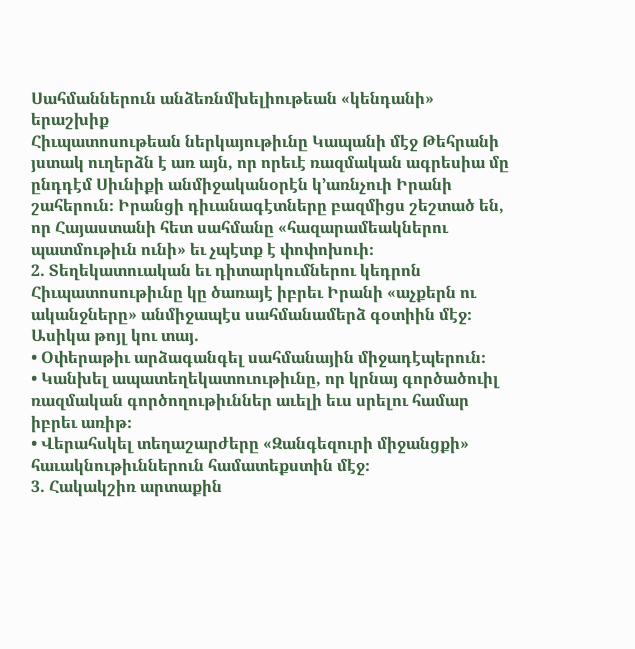Սահմաններուն անձեռնմխելիութեան «կենդանի» երաշխիք
Հիւպատոսութեան ներկայութիւնը Կապանի մէջ Թեհրանի յստակ ուղերձն է առ այն, որ որեւէ ռազմական ագրեսիա մը ընդդէմ Սիւնիքի անմիջականօրէն կ’առնչուի Իրանի շահերուն։ Իրանցի դիւանագէտները բազմիցս շեշտած են, որ Հայաստանի հետ սահմանը «հազարամեակներու պատմութիւն ունի» եւ չպէտք է փոփոխուի։
2. Տեղեկատուական եւ դիտարկումներու կեդրոն
Հիւպատոսութիւնը կը ծառայէ իբրեւ Իրանի «աչքերն ու ականջները» անմիջապէս սահմանամերձ գօտիին մէջ։ Ասիկա թոյլ կու տայ.
• Օփերաթիւ արձագանգել սահմանային միջադէպերուն։
• Կանխել ապատեղեկատուութիւնը, որ կրնայ գործածուիլ ռազմական գործողութիւններ աւելի եւս սրելու համար իբրեւ առիթ։
• Վերահսկել տեղաշարժերը «Զանգեզուրի միջանցքի» հաւակնութիւններուն համատեքստին մէջ։
3. Հակակշիռ արտաքին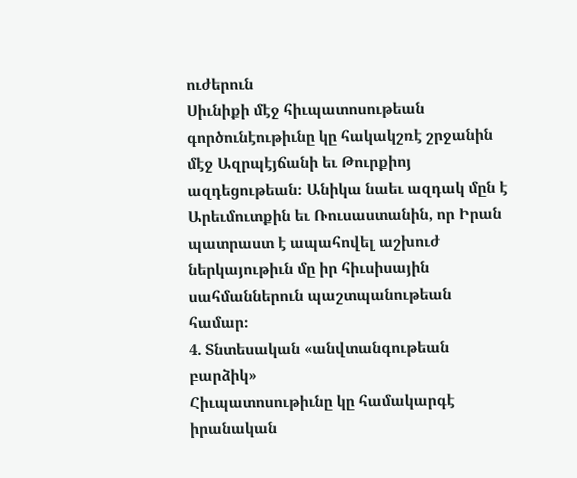ուժերուն
Սիւնիքի մէջ հիւպատոսութեան գործունէութիւնը կը հակակշռէ շրջանին մէջ Ազրպէյճանի եւ Թուրքիոյ ազդեցութեան։ Անիկա նաեւ ազդակ մըն է Արեւմուտքին եւ Ռուսաստանին, որ Իրան պատրաստ է ապահովել աշխուժ ներկայութիւն մը իր հիւսիսային սահմաններուն պաշտպանութեան համար։
4. Տնտեսական «անվտանգութեան բարձիկ»
Հիւպատոսութիւնը կը համակարգէ իրանական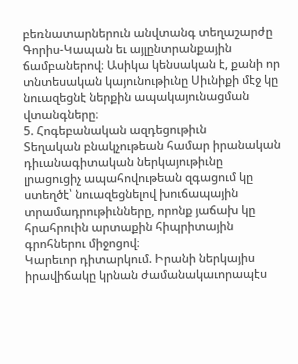բեռնատարներուն անվտանգ տեղաշարժը Գորիս-Կապան եւ այլընտրանքային ճամբաներով։ Ասիկա կենսական է, քանի որ տնտեսական կայունութիւնը Սիւնիքի մէջ կը նուազեցնէ ներքին ապակայունացման վտանգները։
5. Հոգեբանական ազդեցութիւն
Տեղական բնակչութեան համար իրանական դիւանագիտական ներկայութիւնը լրացուցիչ ապահովութեան զգացում կը ստեղծէ՝ նուազեցնելով խուճապային տրամադրութիւնները, որոնք յաճախ կը հրահրուին արտաքին հիպրիտային գրոհներու միջոցով։
Կարեւոր դիտարկում. Իրանի ներկայիս իրավիճակը կրնան ժամանակաւորապէս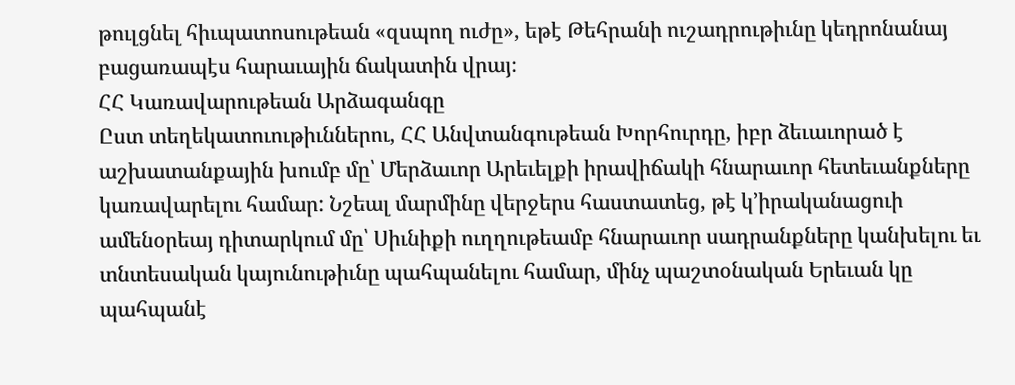թուլցնել հիւպատոսութեան «զսպող ուժը», եթէ Թեհրանի ուշադրութիւնը կեդրոնանայ բացառապէս հարաւային ճակատին վրայ։
ՀՀ Կառավարութեան Արձագանգը
Ըստ տեղեկատուութիւններու, ՀՀ Անվտանգութեան Խորհուրդը, իբր ձեւաւորած է աշխատանքային խումբ մը՝ Մերձաւոր Արեւելքի իրավիճակի հնարաւոր հետեւանքները կառավարելու համար: Նշեալ մարմինը վերջերս հաստատեց, թէ կ’իրականացուի ամենօրեայ դիտարկում մը՝ Սիւնիքի ուղղութեամբ հնարաւոր սադրանքները կանխելու եւ տնտեսական կայունութիւնը պահպանելու համար, մինչ պաշտօնական Երեւան կը պահպանէ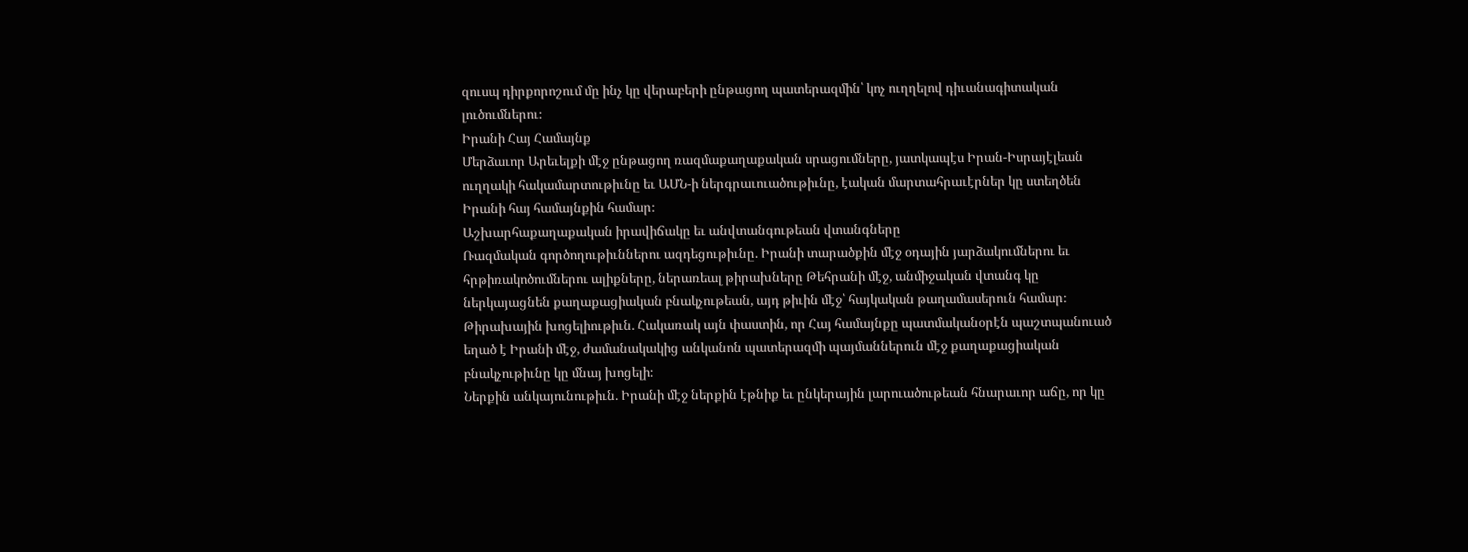զուսպ դիրքորոշում մը ինչ կը վերաբերի ընթացող պատերազմին՝ կոչ ուղղելով դիւանագիտական լուծումներու։
Իրանի Հայ Համայնք
Մերձաւոր Արեւելքի մէջ ընթացող ռազմաքաղաքական սրացումները, յատկապէս Իրան-Իսրայէլեան ուղղակի հակամարտութիւնը եւ ԱՄՆ-ի ներգրաւուածութիւնը, էական մարտահրաւէրներ կը ստեղծեն Իրանի հայ համայնքին համար։
Աշխարհաքաղաքական իրավիճակը եւ անվտանգութեան վտանգները
Ռազմական գործողութիւններու ազդեցութիւնը. Իրանի տարածքին մէջ օդային յարձակումներու եւ հրթիռակոծումներու ալիքները, ներառեալ թիրախները Թեհրանի մէջ, անմիջական վտանգ կը ներկայացնեն քաղաքացիական բնակչութեան, այդ թիւին մէջ՝ հայկական թաղամասերուն համար։
Թիրախային խոցելիութիւն. Հակառակ այն փաստին, որ Հայ համայնքը պատմականօրէն պաշտպանուած եղած է Իրանի մէջ, ժամանակակից անկանոն պատերազմի պայմաններուն մէջ քաղաքացիական բնակչութիւնը կը մնայ խոցելի։
Ներքին անկայունութիւն. Իրանի մէջ ներքին էթնիք եւ ընկերային լարուածութեան հնարաւոր աճը, որ կը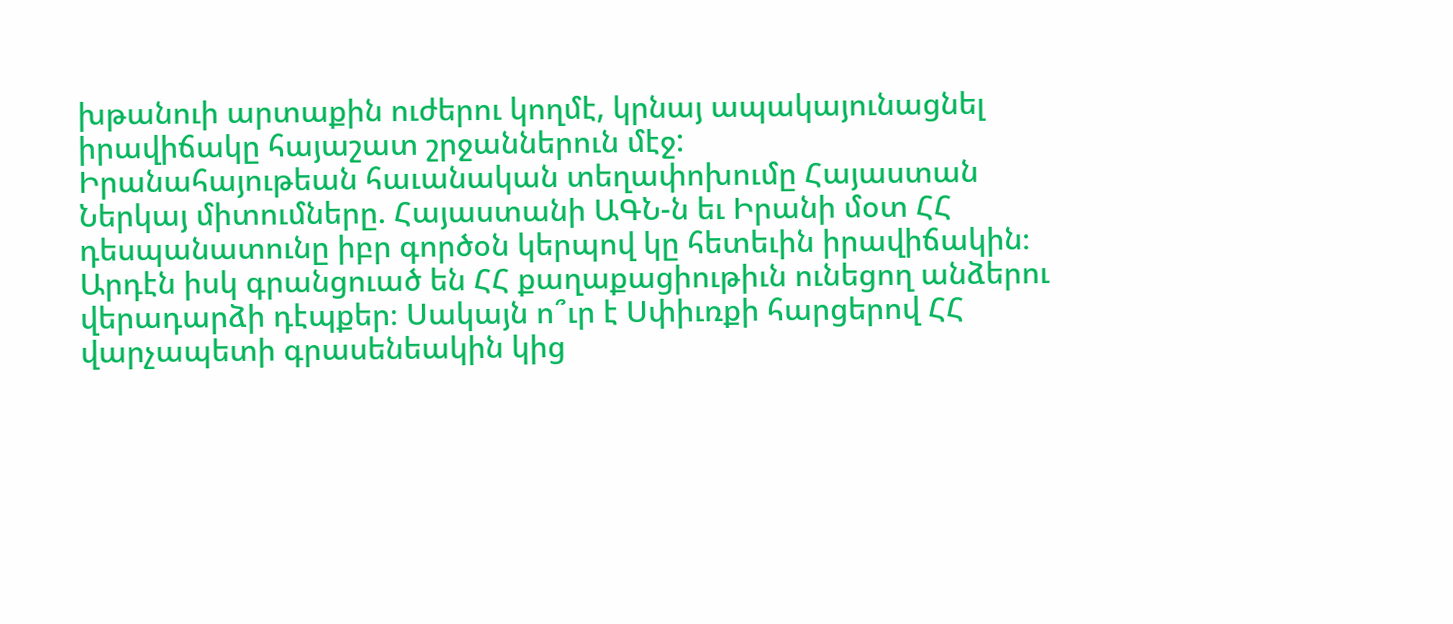խթանուի արտաքին ուժերու կողմէ, կրնայ ապակայունացնել իրավիճակը հայաշատ շրջաններուն մէջ:
Իրանահայութեան հաւանական տեղափոխումը Հայաստան
Ներկայ միտումները. Հայաստանի ԱԳՆ-ն եւ Իրանի մօտ ՀՀ դեսպանատունը իբր գործօն կերպով կը հետեւին իրավիճակին։ Արդէն իսկ գրանցուած են ՀՀ քաղաքացիութիւն ունեցող անձերու վերադարձի դէպքեր։ Սակայն ո՞ւր է Սփիւռքի հարցերով ՀՀ վարչապետի գրասենեակին կից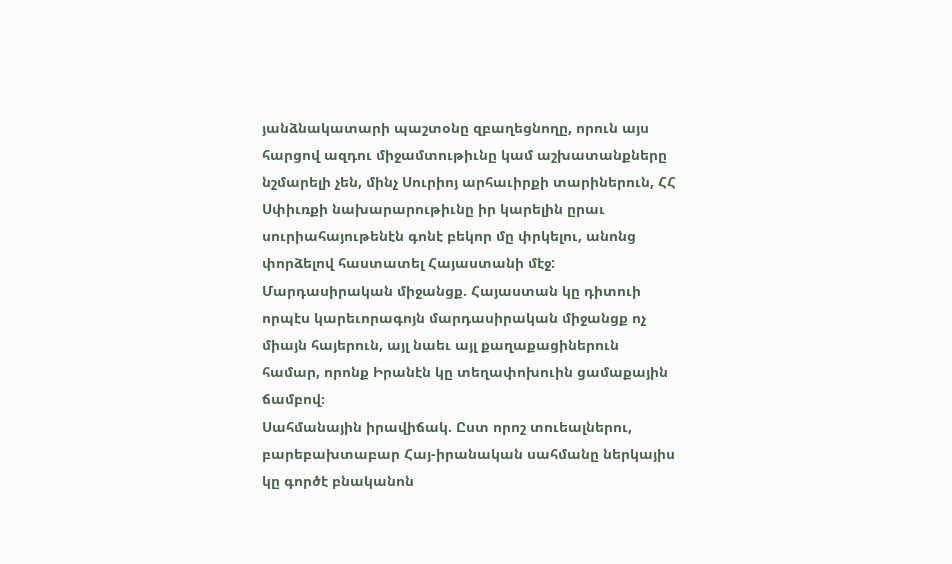յանձնակատարի պաշտօնը զբաղեցնողը, որուն այս հարցով ազդու միջամտութիւնը կամ աշխատանքները նշմարելի չեն, մինչ Սուրիոյ արհաւիրքի տարիներուն, ՀՀ Սփիւռքի նախարարութիւնը իր կարելին ըրաւ սուրիահայութենէն գոնէ բեկոր մը փրկելու, անոնց փորձելով հաստատել Հայաստանի մէջ:
Մարդասիրական միջանցք. Հայաստան կը դիտուի որպէս կարեւորագոյն մարդասիրական միջանցք ոչ միայն հայերուն, այլ նաեւ այլ քաղաքացիներուն համար, որոնք Իրանէն կը տեղափոխուին ցամաքային ճամբով։
Սահմանային իրավիճակ. Ըստ որոշ տուեալներու, բարեբախտաբար Հայ-իրանական սահմանը ներկայիս կը գործէ բնականոն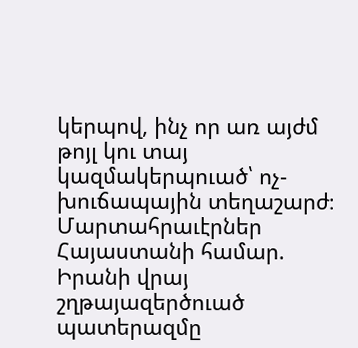կերպով, ինչ որ առ այժմ թոյլ կու տայ կազմակերպուած՝ ոչ-խուճապային տեղաշարժ։
Մարտահրաւէրներ Հայաստանի համար. Իրանի վրայ շղթայազերծուած պատերազմը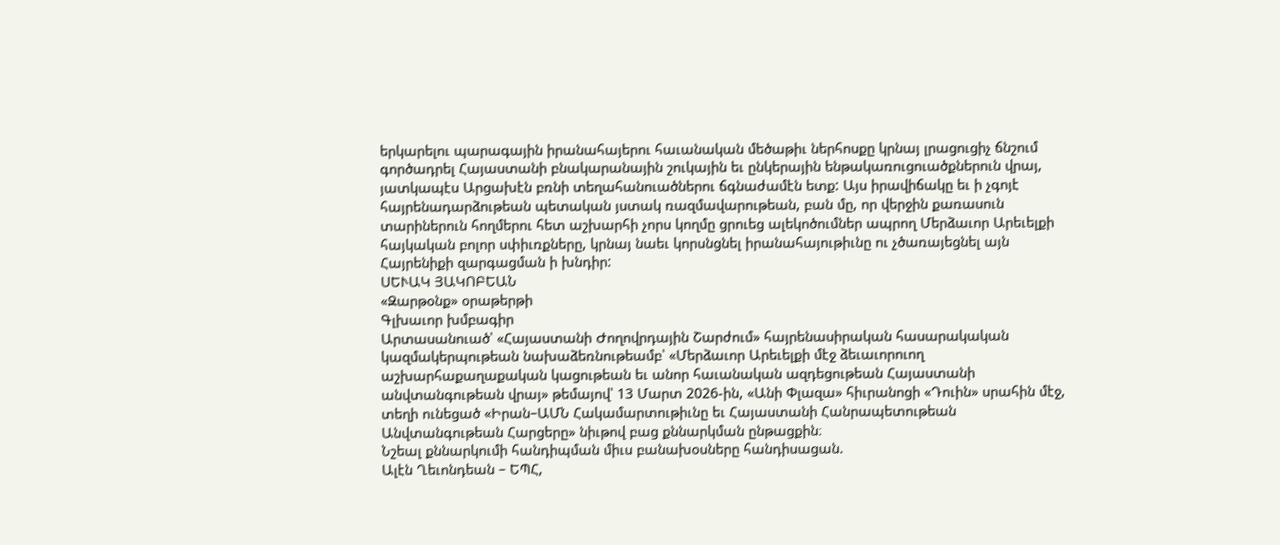երկարելու պարագային իրանահայերու հաւանական մեծաթիւ ներհոսքը կրնայ լրացուցիչ ճնշում գործադրել Հայաստանի բնակարանային շուկային եւ ընկերային ենթակառուցուածքներուն վրայ, յատկապէս Արցախէն բռնի տեղահանուածներու ճգնաժամէն ետք: Այս իրավիճակը եւ ի չգոյէ հայրենադարձութեան պետական յստակ ռազմավարութեան, բան մը, որ վերջին քառասուն տարիներուն հողմերու հետ աշխարհի չորս կողմը ցրուեց ալեկոծումներ ապրող Մերձաւոր Արեւելքի հայկական բոլոր սփիւռքները, կրնայ նաեւ կորսնցնել իրանահայութիւնը ու չծառայեցնել այն Հայրենիքի զարգացման ի խնդիր:
ՍԵՒԱԿ ՅԱԿՈԲԵԱՆ
«Զարթօնք» օրաթերթի
Գլխաւոր խմբագիր
Արտասանուած՝ «Հայաստանի Ժողովրդային Շարժում» հայրենասիրական հասարակական կազմակերպութեան նախաձեռնութեամբ՝ «Մերձաւոր Արեւելքի մէջ ձեւաւորուող աշխարհաքաղաքական կացութեան եւ անոր հաւանական ազդեցութեան Հայաստանի անվտանգութեան վրայ» թեմայով՝ 13 Մարտ 2026-ին, «Անի Փլազա» հիւրանոցի «Դուին» սրահին մէջ, տեղի ունեցած «Իրան–ԱՄՆ Հակամարտութիւնը եւ Հայաստանի Հանրապետութեան Անվտանգութեան Հարցերը» նիւթով բաց քննարկման ընթացքին։
Նշեալ քննարկումի հանդիպման միւս բանախօսները հանդիսացան.
Ալէն Ղեւոնդեան – ԵՊՀ,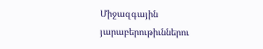Միջազգային յարաբերութիւններու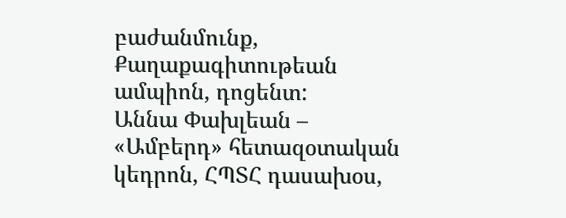բաժանմունք, Քաղաքագիտութեան ամպիոն, դոցենտ:
Աննա Փախլեան – «Ամբերդ» հետազօտական կեդրոն, ՀՊՏՀ դասախօս,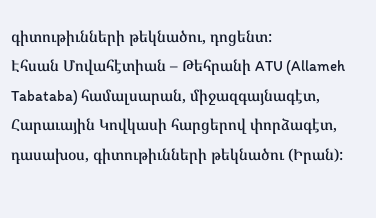գիտութիւնների թեկնածու, դոցենտ:
Էհսան Մովահէտիան – Թեհրանի ATU (Allameh Tabataba) համալսարան, միջազգայնագէտ, Հարաւային Կովկասի հարցերով փորձագէտ, դասախօս, գիտութիւնների թեկնածու (Իրան):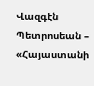Վազգէն Պետրոսեան – «Հայաստանի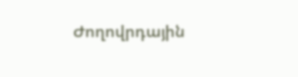Ժողովրդային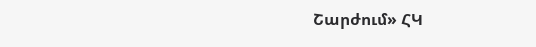Շարժում» ՀԿ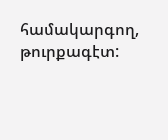համակարգող, թուրքագէտ: